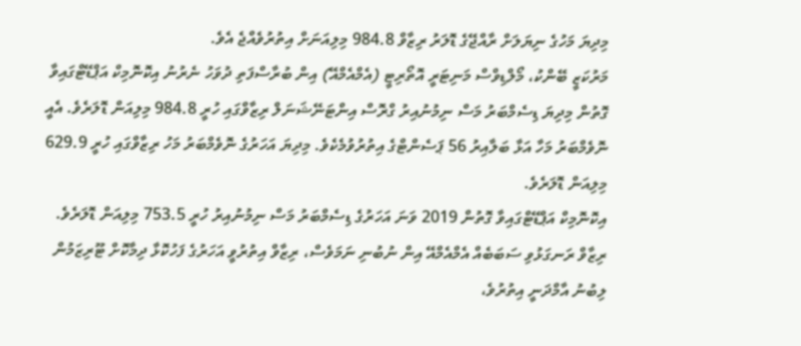މިދިޔަ މަހުގެ ނިޔަލަށް ރާއްޖޭގެ ޑޮލަރު ރިޒާވް 984.8 މިލިއަނަށް އިތުރުވެއްޖެ އެވެ.
މަރުކަޒީ ބޭންކު، މޯލްޑިވްސް މަނިޓަރީ އޮތޯރިޓީ (އެމްއެމްއޭ) އިން ބުރާސްފަތި ދުވަހު ނެރުނު އިކޮނޮމިކް އަޕްޑޭޓްގައިވާ ގޮތުން މިދިޔަ ޑިސެމްބަރު މަސް ނިމުނުއިރު ގްރޮސް އިންޓަނޭޝަނަލް ރިޒާވްގައި ހުރީ 984.8 މިލިއަން ޑޮލަރެވެ. އެއީ ނޮވެމްބަރު މަހާ އަޅާ ބަލާއިރު 56 ޕަސެންޓްގެ އިތުރުވުމެކެވެ. މިދިޔަ އަހަރުގެ ނޮވެމްބަރު މަހު ރިޒާވްގައި ހުރީ 629.9 މިލިއަން ޑޮލަރެވެ.
އިކޮނޮމިކް އަޕްޑޭޓްގައިވާ ގޮތުން 2019 ވަނަ އަހަރުގެ ޑިސެމްބަރު މަސް ނިމުނުއިރު ހުރީ 753.5 މިލިއަން ޑޮލަރެވެ.
ރިޒާވް ރަނގަޅުވި ސަބަބެއް އެމްއެމްއޭ އިން ނުބުނި ނަމަވެސް، ރިޒާވް އިތުރުވީ އަހަރުގެ ފަހުކޮޅާ ދިމާކޮށް ޓޫރިޒަމުން ލިބުނު އާމްދަނީ އިތުރުވެ،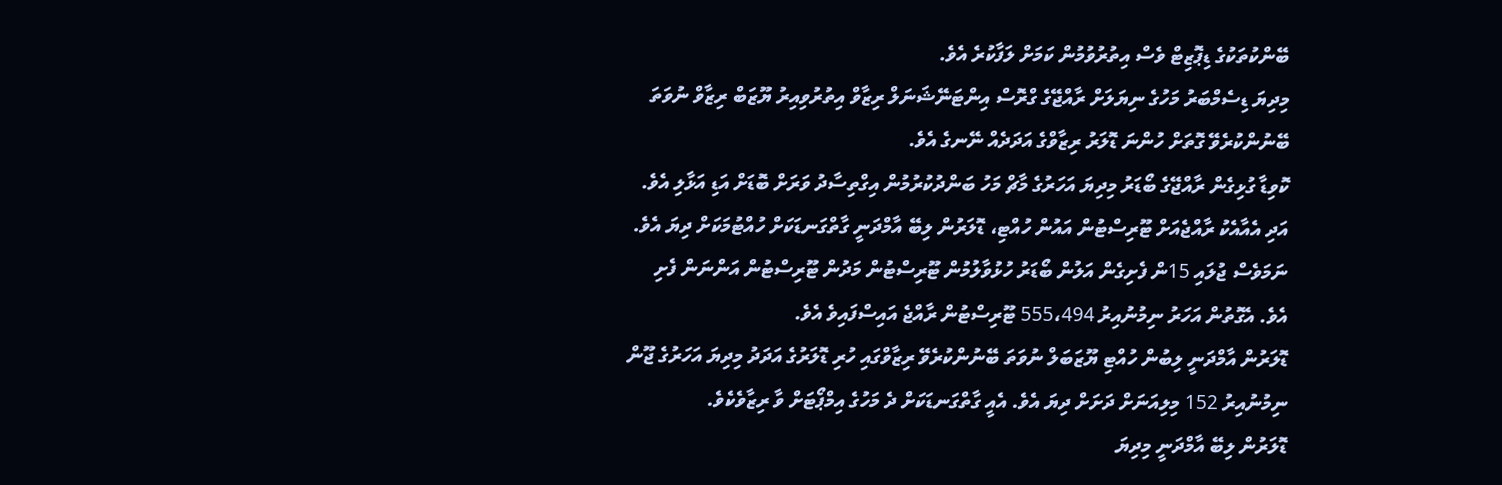ބޭންކުތަކުގެ ޑިޕޮޒިޓް ވެސް އިތުރުވުމުން ކަމަށް ލަފާކުރެ އެވެ.
މިދިޔަ ޑިސެމްބަރު މަހުގެ ނިޔަލަށް ރާއްޖޭގެ ގްރޮސް އިންޓަނޭޝަނަލް ރިޒާވް އިތުރުވިއިރު ޔޫޒަބް ރިޒާވް ނުވަތަ ބޭނުންކުރެވޭ ގޮތަށް ހުންނަ ޑޮލަރު ރިޒާވްގެ އަދަދެއް ނޭނގެ އެވެ.
ކޮވިޑާ ގުޅިގެން ރާއްޖޭގެ ބޯޑަރު މިދިޔަ އަހަރުގެ މާޗް މަހު ބަންދުކުރުމުން އިގްތިސާދު ވަރަށް ބޮޑަށް އަޑި އަޅާލި އެވެ. އަދި އެއާއެކު ރާއްޖެއަށް ޓޫރިސްޓުން އައުން ހުއްޓި، ޑޮލަރުން ލިބޭ އާމްދަނީ ގާތްގަނޑަކަށް ހުއްޓުމަކަށް ދިޔަ އެވެ. ނަމަވެސް ޖުލައި 15ން ފެށިގެން އަލުން ބޯޑަރު ހުޅުވާލުމުން ޓޫރިސްޓުން މަދުން ޓޫރިސްޓުން އަންނަން ފެށި އެވެ. އެގޮތުން އަހަރު ނިމުނުއިރު 555،494 ޓޫރިސްޓުން ރާއްޖެ އައިސްފައިވެ އެވެ.
ޑޮލަރުން އާމްދަނީ ލިބުން ހުއްޓި ޔޫޒަބަލް ނުވަތަ ބޭނުންކުރެވޭ ރިޒާވްގައި ހުރި ޑޮލަރުގެ އަދަދު މިދިޔަ އަހަރުގެ ޖޫން ނިމުނުއިރު 152 މިލިއަނަށް ދަށަށް ދިޔަ އެވެ. އެއީ ގާތްގަނޑަކަށް ދެ މަހުގެ އިމްޕޯޓަށް ވާ ރިޒާވެކެވެ.
ޑޮލަރުން ލިބޭ އާމްދަނީ މިދިޔަ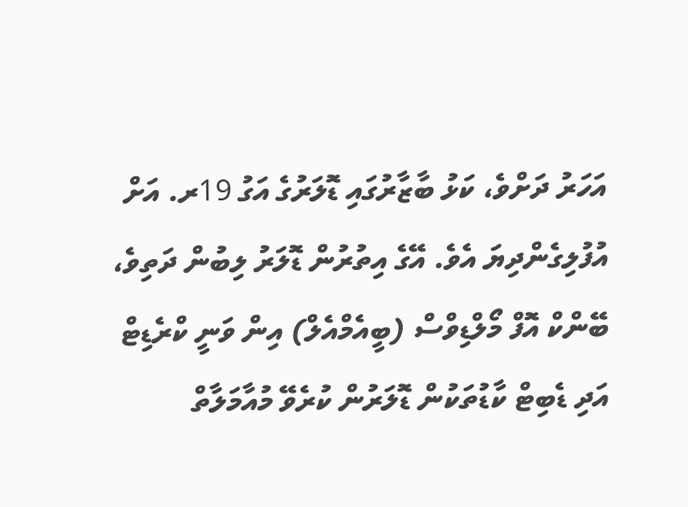އަހަރު ދަށްވެ، ކަޅު ބާޒާރުގައި ޑޮލަރުގެ އަގު 19ރ. އަށް އުފުލިގެންދިޔަ އެވެ. އޭގެ އިތުރުން ޑޮލަރު ލިބުން ދަތިވެ، ބޭންކް އޮފް މޯލްޑިވްސް (ބީއެމްއެލް) އިން ވަނީ ކްރެޑިޓް އަދި ޑެބިޓް ކާޑުތަކުން ޑޮލަރުން ކުރެވޭ މުއާމަލާތް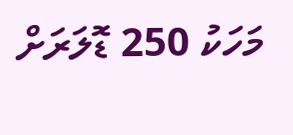މަހަކު 250 ޑޮލަރަށް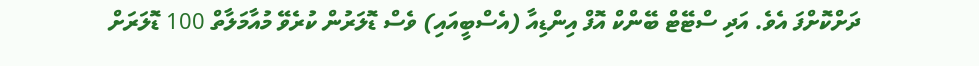ދަށްކޮށްފަ އެވެ. އަދި ސްޓޭޓް ބޭންކް އޮފް އިންޑިއާ (އެސްބީއައި) ވެސް ޑޮލަރުން ކުރެވޭ މުއާމަލާތް 100 ޑޮލަރަށް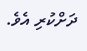ދަށްކުރި އެވެ.